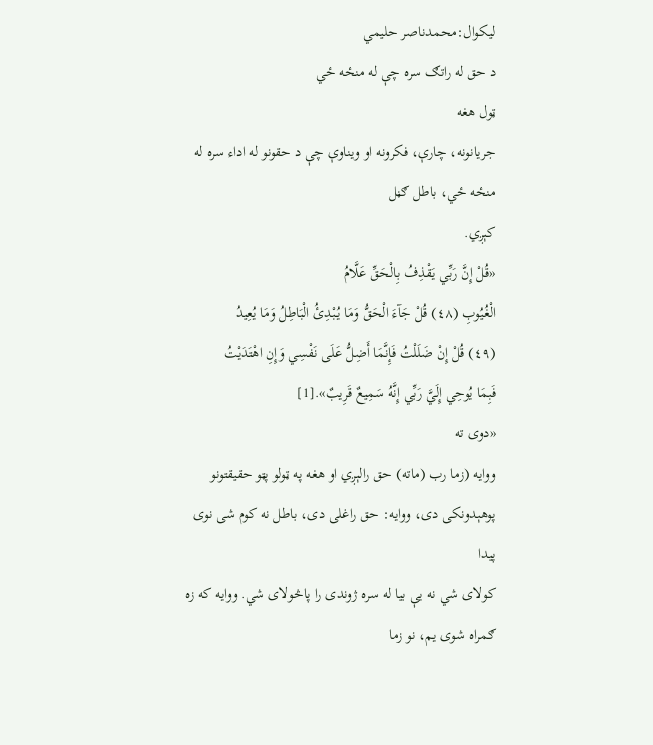لیکوال:محمدناصر حلیمي
د حق له راتګ سره چې له منځه ځي
ټول هغه
جریانونه، چارې، فکرونه او ویناوې چې د حقونو له اداء سره له منځه ځي، باطل ګڼل
کېږي.
«قُلْ إِنَّ رَبِّي يَقْذِفُ بِالْحَقِّ عَلَّامُ
الْغُيُوبِ (٤٨) قُلْ جَآءَ الْحَقُّ وَمَا يُبْدِئُ الْبَاطِلُ وَمَا يُعِيدُ
(٤٩) قُلْ إِنْ ضَلَلْتُ فَإِنَّمَا أَضِلُّ عَلَى نَفْسِي وَإِنِ اهْتَدَيْتُ
فَبِمَا يُوحِي إِلَيَّ رَبِّي إِنَّهُ سَمِيعٌ قَرِيبٌ».[1]
«دوى ته
ووايه (زما رب (ماته) حق رالېږي او هغه په ټولو پټو حقيقتونو پوهېدونكى دى، ووايه: حق راغلى دى، باطل نه كوم شى نوى پيدا
كولای شي نه يې بيا له سره ژوندى را پاڅولای شي. ووايه كه زه ګمراه شوى یم، نو زما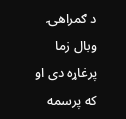د ګمراهۍ وبال زما پرغاړه دى او كه پرسمه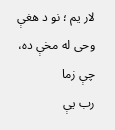لار يم ؛ نو د هغې وحى له مخې ده، چې زما
رب يې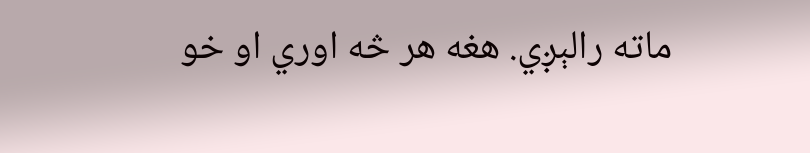ماته رالېږي. هغه هر څه اوري او خو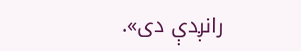رانږدې دى».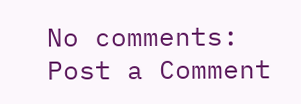No comments:
Post a Comment